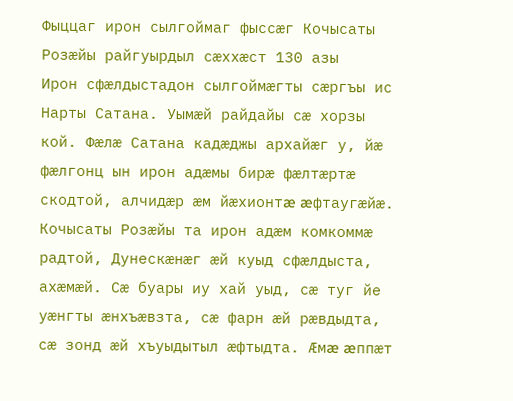Фыццаг ирон сылгоймаг фыссæг Кочысаты Розæйы райгуырдыл сæххæст 130 азы
Ирон сфæлдыстадон сылгоймæгты сæргъы ис Нарты Сатана. Уымæй райдайы сæ хорзы кой. Фæлæ Сатана кадæджы архайæг у, йæ фæлгонц ын ирон адæмы бирæ фæлтæртæ скодтой, алчидæр æм йæхионтæ æфтаугæйæ. Кочысаты Розæйы та ирон адæм комкоммæ радтой, Дунескæнæг æй куыд сфæлдыста, ахæмæй. Сæ буары иу хай уыд, сæ туг йе уæнгты æнхъæвзта, сæ фарн æй рæвдыдта, сæ зонд æй хъуыдытыл æфтыдта. Æмæ æппæт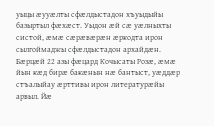уыцы æууæлты сфæлдыстадон хъуыдыйы базыртыл фæхæст. Уыдон æй сæ уæлныхты систой, æмæ сæрæвæрæн æркодта ирон сылгоймаджы сфæлдыстадон архайдæн.
Бæрцæй 22 азы фæцард Кочысаты Розæ, æмæ йын кæд бирæ бакæнын нæ бантыст, уæддæр стъалыйау æрттивы ирон литературæйы арвыл. Йæ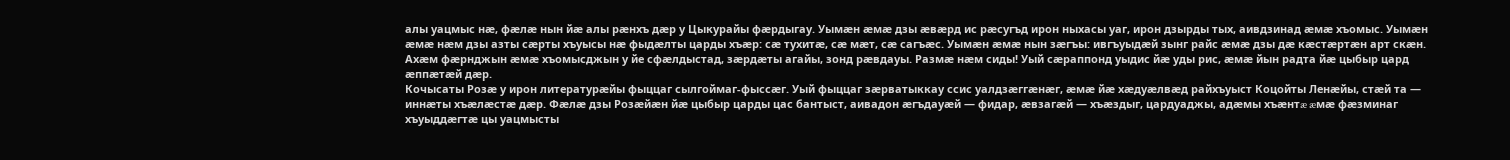алы уацмыс нæ, фæлæ нын йæ алы рæнхъ дæр у Цыкурайы фæрдыгау. Уымæн æмæ дзы æвæрд ис рæсугъд ирон ныхасы уаг, ирон дзырды тых, аивдзинад æмæ хъомыс. Уымæн æмæ нæм дзы азты сæрты хъуысы нæ фыдæлты царды хъæр: сæ тухитæ, сæ мæт, сæ сагъæс. Уымæн æмæ нын зæгъы: ивгъуыдæй зынг райс æмæ дзы дæ кæстæртæн арт скæн. Ахæм фæрнджын æмæ хъомысджын у йе сфæлдыстад, зæрдæты агайы, зонд рæвдауы. Размæ нæм сиды! Уый сæраппонд уыдис йæ уды рис, æмæ йын радта йæ цыбыр цард æппæтæй дæр.
Кочысаты Розæ у ирон литературæйы фыццаг сылгоймаг-фыссæг. Уый фыццаг зæрватыккау ссис уалдзæггæнæг, æмæ йæ хæдуæлвæд райхъуыст Коцойты Ленæйы, стæй та — иннæты хъæлæстæ дæр. Фæлæ дзы Розæйæн йæ цыбыр царды цас бантыст, аивадон æгъдауæй — фидар, æвзагæй — хъæздыг, цардуаджы, адæмы хъæнтæ æмæ фæзминаг хъуыддæгтæ цы уацмысты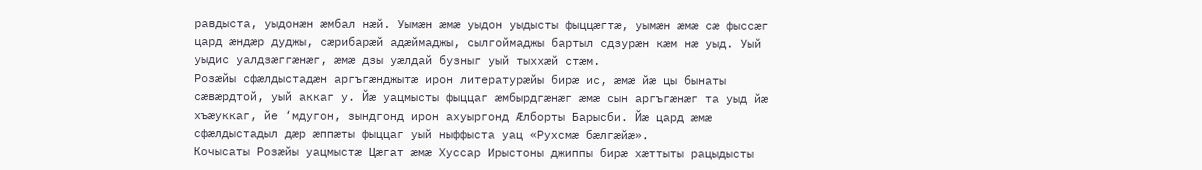равдыста, уыдонæн æмбал нæй. Уымæн æмæ уыдон уыдысты фыццæгтæ, уымæн æмæ сæ фыссæг цард æндæр дуджы, сæрибарæй адæймаджы, сылгоймаджы бартыл сдзурæн кæм нæ уыд. Уый уыдис уалдзæггæнæг, æмæ дзы уæлдай бузныг уый тыххæй стæм.
Розæйы сфæлдыстадæн аргъгæнджытæ ирон литературæйы бирæ ис, æмæ йæ цы бынаты сæвæрдтой, уый аккаг у. Йæ уацмысты фыццаг æмбырдгæнæг æмæ сын аргъгæнæг та уыд йæ хъæуккаг, йе ‘мдугон, зындгонд ирон ахуыргонд Æлборты Барысби. Йæ цард æмæ сфæлдыстадыл дæр æппæты фыццаг уый ныффыста уац «Рухсмæ бæлгæйæ».
Кочысаты Розæйы уацмыстæ Цæгат æмæ Хуссар Ирыстоны джиппы бирæ хæттыты рацыдысты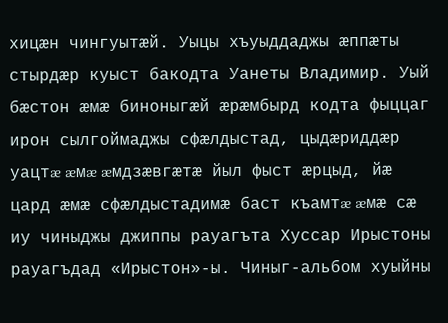хицæн чингуытæй. Уыцы хъуыддаджы æппæты стырдæр куыст бакодта Уанеты Владимир. Уый бæстон æмæ биноныгæй æрæмбырд кодта фыццаг ирон сылгоймаджы сфæлдыстад, цыдæриддæр уацтæ æмæ æмдзæвгæтæ йыл фыст æрцыд, йæ цард æмæ сфæлдыстадимæ баст къамтæ æмæ сæ иу чиныджы джиппы рауагъта Хуссар Ирыстоны рауагъдад «Ирыстон»-ы. Чиныг-альбом хуыйны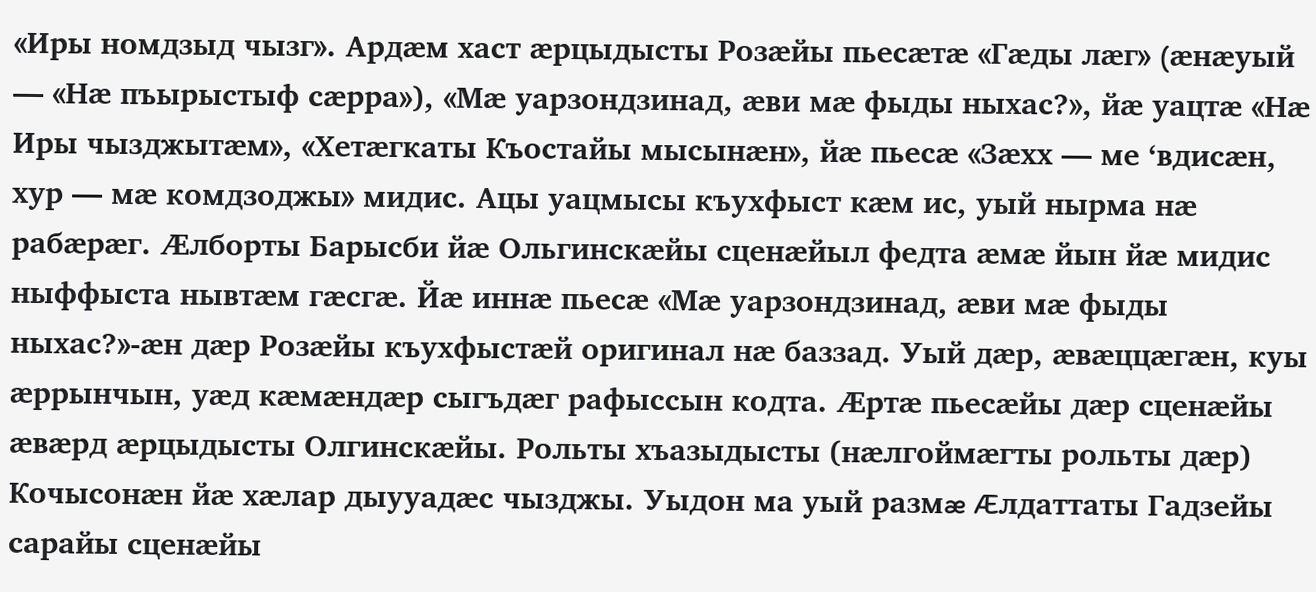«Иры номдзыд чызг». Ардæм хаст æрцыдысты Розæйы пьесæтæ «Гæды лæг» (æнæуый — «Нæ пъырыстыф сæрра»), «Мæ уарзондзинад, æви мæ фыды ныхас?», йæ уацтæ «Нæ Иры чызджытæм», «Хетæгкаты Къостайы мысынæн», йæ пьесæ «Зæхх — ме ‘вдисæн, хур — мæ комдзоджы» мидис. Ацы уацмысы къухфыст кæм ис, уый нырма нæ рабæрæг. Æлборты Барысби йæ Ольгинскæйы сценæйыл федта æмæ йын йæ мидис ныффыста нывтæм гæсгæ. Йæ иннæ пьесæ «Мæ уарзондзинад, æви мæ фыды ныхас?»-æн дæр Розæйы къухфыстæй оригинал нæ баззад. Уый дæр, æвæццæгæн, куы æррынчын, уæд кæмæндæр сыгъдæг рафыссын кодта. Æртæ пьесæйы дæр сценæйы æвæрд æрцыдысты Олгинскæйы. Рольты хъазыдысты (нæлгоймæгты рольты дæр) Кочысонæн йæ хæлар дыууадæс чызджы. Уыдон ма уый размæ Æлдаттаты Гадзейы сарайы сценæйы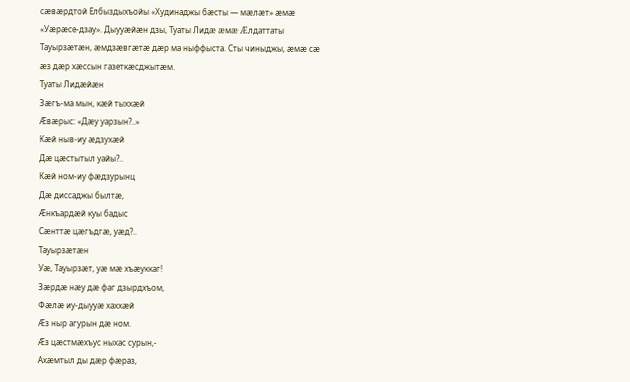сæвæрдтой Елбыздыхъойы «Худинаджы бæсты — мæлæт» æмæ «Уæрæсе-дзау». Дыууæйæн дзы, Туаты Лидæ æмæ Æлдаттаты Тауырзæтæн, æмдзæвгæтæ дæр ма ныффыста. Сты чиныджы, æмæ сæ æз дæр хæссын газеткæсджытæм.
Туаты Лидæйæн
Зæгъ-ма мын, кæй тыххæй
Æвæрыс: «Дæу уарзын?..»
Кæй ныв-иу æдзухæй
Дæ цæстытыл уайы?..
Кæй ном-иу фæдзурынц
Дæ диссаджы былтæ,
Æнкъардæй куы бадыс
Сæнттæ цæгъдгæ, уæд?..
Тауырзæтæн
Уæ, Тауырзæт, уæ мæ хъæуккаг!
Зæрдæ нæу дæ фаг дзырдхъом,
Фæлæ иу-дыууæ хаххæй
Æз ныр агурын дæ ном.
Æз цæстмæхъус ныхас сурын,-
Ахæмтыл ды дæр фæраз,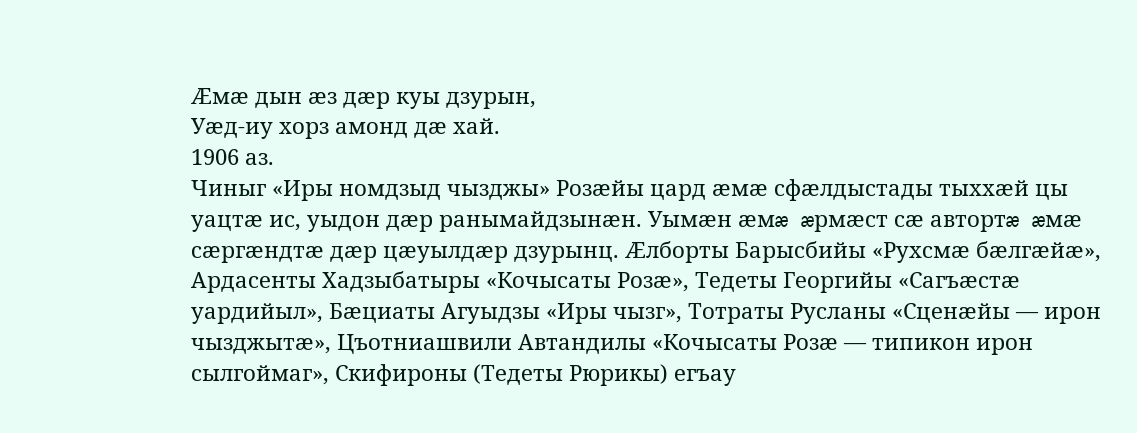Æмæ дын æз дæр куы дзурын,
Уæд-иу хорз амонд дæ хай.
1906 аз.
Чиныг «Иры номдзыд чызджы» Розæйы цард æмæ сфæлдыстады тыххæй цы уацтæ ис, уыдон дæр ранымайдзынæн. Уымæн æмæ æрмæст сæ автортæ æмæ сæргæндтæ дæр цæуылдæр дзурынц. Æлборты Барысбийы «Рухсмæ бæлгæйæ», Ардасенты Хадзыбатыры «Кочысаты Розæ», Тедеты Георгийы «Сагъæстæ уардийыл», Бæциаты Агуыдзы «Иры чызг», Тотраты Русланы «Сценæйы — ирон чызджытæ», Цъотниашвили Автандилы «Кочысаты Розæ — типикон ирон сылгоймаг», Скифироны (Тедеты Рюрикы) егъау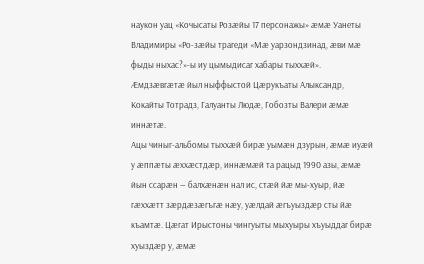наукон уац «Кочысаты Розæйы 17 персонажы» æмæ Уанеты Владимиры «Ро-зæйы трагеди «Мæ уарзондзинад, æви мæ фыды ныхас?»-ы иу цымыдисаг хабары тыххæй». Æмдзæвгæтæ йыл ныффыстой Цæрукъаты Алыксандр, Кокайты Тотрадз, Галуанты Людæ, Гобозты Валери æмæ иннæтæ.
Ацы чиныг-альбомы тыххæй бирæ уымæн дзурын, æмæ иуæй у æппæты æххæстдæр, иннæмæй та рацыд 1990 азы, æмæ йын ссарæн — балхæнæн нал ис, стæй йæ мы-хуыр, йæ гæххæтт зæрдæзæгъгæ нæу, уæлдай æгъуыздæр сты йæ къамтæ. Цæгат Ирыстоны чингуыты мыхуыры хъуыддаг бирæ хуыздæр у, æмæ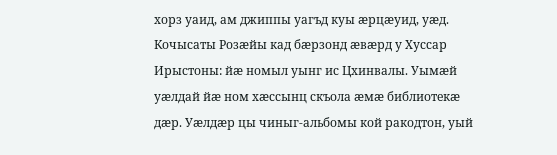хорз уаид, ам джиппы уагъд куы æрцæуид, уæд.
Кочысаты Розæйы кад бæрзонд æвæрд у Хуссар Ирыстоны: йæ номыл уынг ис Цхинвалы. Уымæй уæлдай йæ ном хæссынц скъола æмæ библиотекæ дæр. Уæлдæр цы чиныг-альбомы кой ракодтон, уый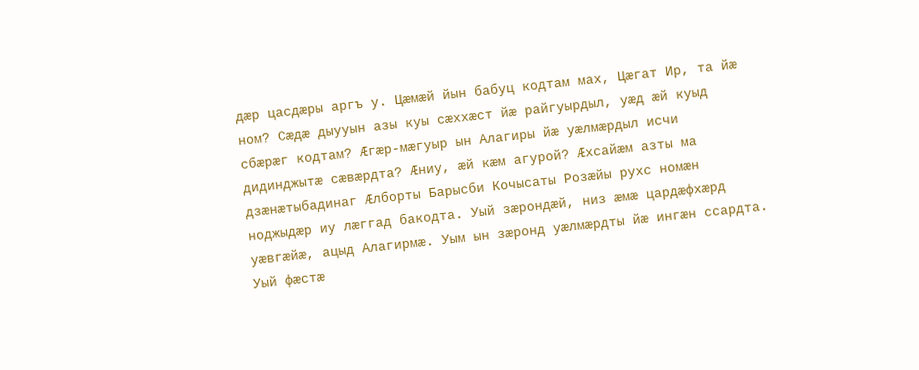дæр цасдæры аргъ у. Цæмæй йын бабуц кодтам мах, Цæгат Ир, та йæ ном? Сæдæ дыууын азы куы сæххæст йæ райгуырдыл, уæд æй куыд сбæрæг кодтам? Æгæр-мæгуыр ын Алагиры йæ уæлмæрдыл исчи дидинджытæ сæвæрдта? Æниу, æй кæм агурой? Æхсайæм азты ма дзæнæтыбадинаг Æлборты Барысби Кочысаты Розæйы рухс номæн ноджыдæр иу лæггад бакодта. Уый зæрондæй, низ æмæ цардæфхæрд уæвгæйæ, ацыд Алагирмæ. Уым ын зæронд уæлмæрдты йæ ингæн ссардта. Уый фæстæ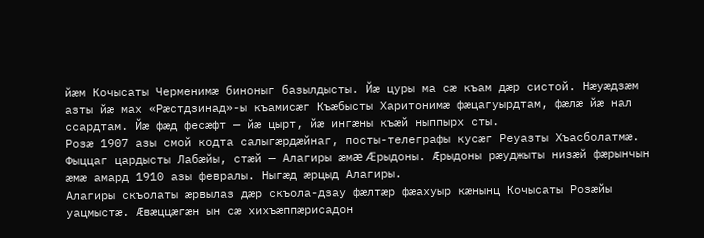йæм Кочысаты Черменимæ биноныг базылдысты. Йæ цуры ма сæ къам дæр систой. Нæуæдзæм азты йæ мах «Рæстдзинад»-ы къамисæг Къæбысты Харитонимæ фæцагуырдтам, фæлæ йæ нал ссардтам. Йæ фæд фесæфт — йæ цырт, йæ ингæны къæй ныппырх сты.
Розæ 1907 азы смой кодта салыгæрдæйнаг, посты-телеграфы кусæг Реуазты Хъасболатмæ. Фыццаг цардысты Лабæйы, стæй — Алагиры æмæ Æрыдоны. Æрыдоны рæуджыты низæй фæрынчын æмæ амард 1910 азы февралы. Ныгæд æрцыд Алагиры.
Алагиры скъолаты æрвылаз дæр скъола-дзау фæлтæр фæахуыр кæнынц Кочысаты Розæйы уацмыстæ. Æвæццæгæн ын сæ хихъæппæрисадон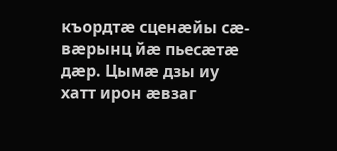къордтæ сценæйы сæ-вæрынц йæ пьесæтæ дæр. Цымæ дзы иу хатт ирон æвзаг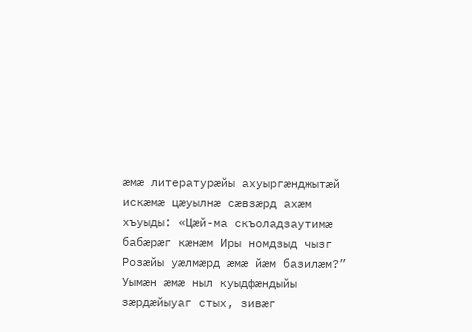æмæ литературæйы ахуыргæнджытæй искæмæ цæуылнæ сæвзæрд ахæм хъуыды: «Цæй-ма скъоладзаутимæ бабæрæг кæнæм Иры номдзыд чызг Розæйы уæлмæрд æмæ йæм базилæм?” Уымæн æмæ ныл куыдфæндыйы зæрдæйыуаг стых, зивæг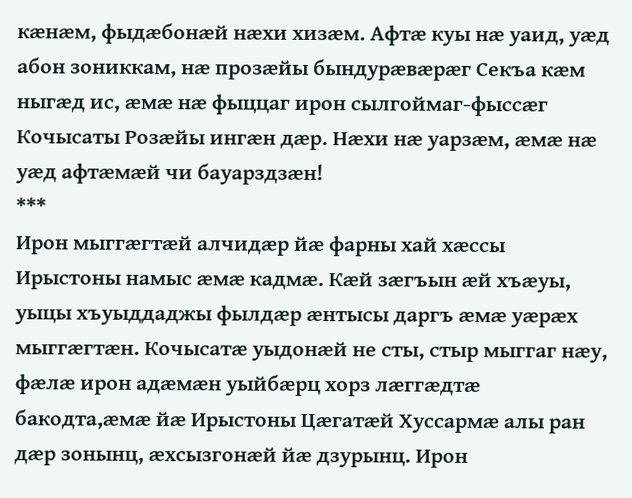кæнæм, фыдæбонæй нæхи хизæм. Афтæ куы нæ уаид, уæд абон зониккам, нæ прозæйы бындурæвæрæг Секъа кæм ныгæд ис, æмæ нæ фыццаг ирон сылгоймаг-фыссæг Кочысаты Розæйы ингæн дæр. Нæхи нæ уарзæм, æмæ нæ уæд афтæмæй чи бауарздзæн!
***
Ирон мыггæгтæй алчидæр йæ фарны хай хæссы Ирыстоны намыс æмæ кадмæ. Кæй зæгъын æй хъæуы, уыцы хъуыддаджы фылдæр æнтысы даргъ æмæ уæрæх мыггæгтæн. Кочысатæ уыдонæй не сты, стыр мыггаг нæу, фæлæ ирон адæмæн уыйбæрц хорз лæггæдтæ бакодта,æмæ йæ Ирыстоны Цæгатæй Хуссармæ алы ран дæр зонынц, æхсызгонæй йæ дзурынц. Ирон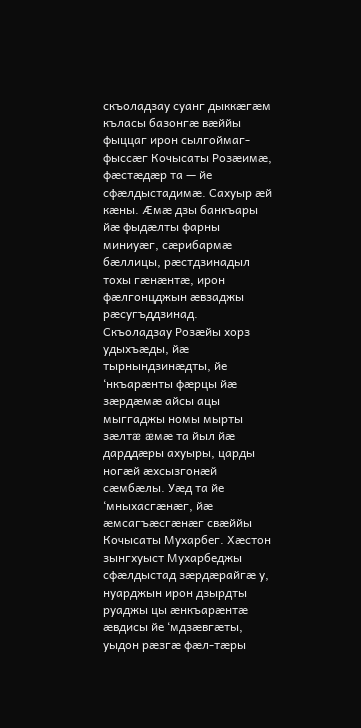скъоладзау суанг дыккæгæм къласы базонгæ вæййы фыццаг ирон сылгоймаг-фыссæг Кочысаты Розæимæ, фæстæдæр та — йе сфæлдыстадимæ. Сахуыр æй кæны. Æмæ дзы банкъары йæ фыдæлты фарны миниуæг, сæрибармæ бæллицы, рæстдзинадыл тохы гæнæнтæ, ирон фæлгонцджын æвзаджы рæсугъддзинад.
Скъоладзау Розæйы хорз удыхъæды, йæ тырнындзинæдты, йе ‘нкъарæнты фæрцы йæ зæрдæмæ айсы ацы мыггаджы номы мырты зæлтæ æмæ та йыл йæ дарддæры ахуыры, царды ногæй æхсызгонæй сæмбæлы. Уæд та йе ‘мныхасгæнæг, йæ æмсагъæсгæнæг свæййы Кочысаты Мухарбег. Хæстон зынгхуыст Мухарбеджы сфæлдыстад зæрдæрайгæ у, нуарджын ирон дзырдты руаджы цы æнкъарæнтæ æвдисы йе ‘мдзæвгæты, уыдон рæзгæ фæл-тæры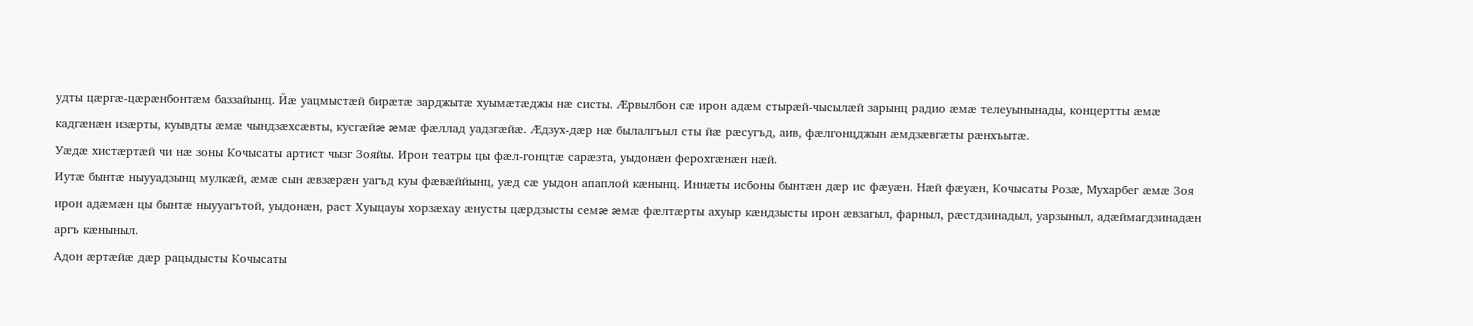удты цæргæ-цæрæнбонтæм баззайынц. Йæ уацмыстæй бирæтæ зарджытæ хуымæтæджы нæ систы. Æрвылбон сæ ирон адæм стырæй-чысылæй зарынц радио æмæ телеуынынады, концертты æмæ кадгæнæн изæрты, куывдты æмæ чындзæхсæвты, кусгæйæ æмæ фæллад уадзгæйæ. Æдзух-дæр нæ былалгъыл сты йæ рæсугъд, аив, фæлгонцджын æмдзæвгæты рæнхъытæ.
Уæдæ хистæртæй чи нæ зоны Кочысаты артист чызг Зояйы. Ирон театры цы фæл-гонцтæ сарæзта, уыдонæн ферохгæнæн нæй.
Иутæ бынтæ ныууадзынц мулкæй, æмæ сын æвзæрæн уагъд куы фæвæййынц, уæд сæ уыдон апаплой кæнынц. Иннæты исбоны бынтæн дæр ис фæуæн. Нæй фæуæн, Кочысаты Розæ, Мухарбег æмæ Зоя ирон адæмæн цы бынтæ ныууагътой, уыдонæн, раст Хуыцауы хорзæхау æнусты цæрдзысты семæ æмæ фæлтæрты ахуыр кæндзысты ирон æвзагыл, фарныл, рæстдзинадыл, уарзыныл, адæймагдзинадæн аргъ кæныныл.
Адон æртæйæ дæр рацыдысты Кочысаты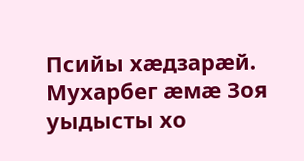Псийы хæдзарæй. Мухарбег æмæ Зоя уыдысты хо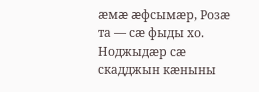æмæ æфсымæр, Розæ та — сæ фыды хо. Ноджыдæр сæ скадджын кæныны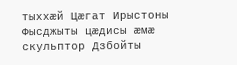тыххæй Цæгат Ирыстоны Фысджыты цæдисы æмæ скульптор Дзбойты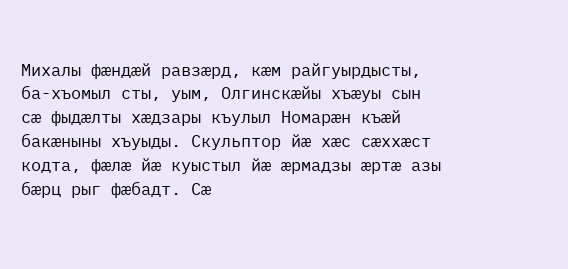Михалы фæндæй равзæрд, кæм райгуырдысты, ба-хъомыл сты, уым, Олгинскæйы хъæуы сын сæ фыдæлты хæдзары къулыл Номарæн къæй бакæныны хъуыды. Скульптор йæ хæс сæххæст кодта, фæлæ йæ куыстыл йæ æрмадзы æртæ азы бæрц рыг фæбадт. Сæ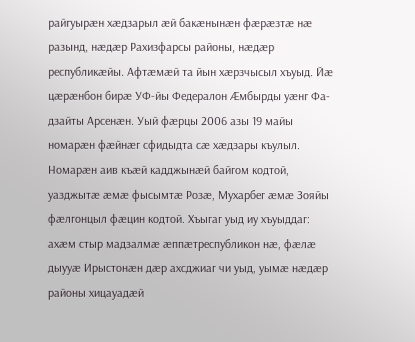райгуырæн хæдзарыл æй бакæнынæн фæрæзтæ нæ разынд, нæдæр Рахизфарсы районы, нæдæр республикæйы. Афтæмæй та йын хæрзчысыл хъуыд. Йæ цæрæнбон бирæ УФ-йы Федералон Æмбырды уæнг Фа-дзайты Арсенæн. Уый фæрцы 2006 азы 19 майы номарæн фæйнæг сфидыдта сæ хæдзары къулыл.
Номарæн аив къæй кадджынæй байгом кодтой, уазджытæ æмæ фысымтæ Розæ, Мухарбег æмæ Зояйы фæлгонцыл фæцин кодтой. Хъыгаг уыд иу хъуыддаг: ахæм стыр мадзалмæ æппæтреспубликон нæ, фæлæ дыууæ Ирыстонæн дæр ахсджиаг чи уыд, уымæ нæдæр районы хицауадæй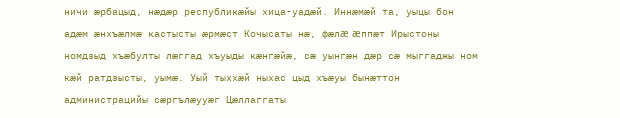ничи æрбацыд, нæдæр республикæйы хица-уадæй. Иннæмæй та, уыцы бон адæм æнхъæлмæ кастысты æрмæст Кочысаты нæ, фæлæ æппæт Ирыстоны номдзыд хъæбулты лæггад хъуыды кæнгæйæ, сæ уынгæн дæр сæ мыггаджы ном кæй ратдзысты, уымæ. Уый тыххæй ныхас цыд хъæуы бынæттон администрацийы сæргълæууæг Цæллаггаты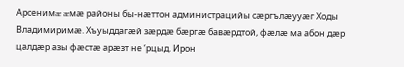Арсенимæ æмæ районы бы-нæттон администрацийы сæргълæууæг Ходы Владимиримæ. Хъуыддагæй зæрдæ бæргæ бавæрдтой, фæлæ ма абон дæр цалдæр азы фæстæ арæзт не ‘рцыд. Ирон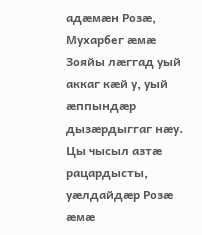адæмæн Розæ, Мухарбег æмæ Зояйы лæггад уый аккаг кæй у, уый æппындæр дызæрдыггаг нæу. Цы чысыл азтæ рацардысты, уæлдайдæр Розæ æмæ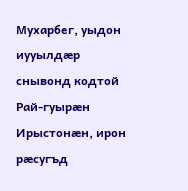Мухарбег, уыдон иууылдæр снывонд кодтой Рай-гуырæн Ирыстонæн, ирон рæсугъд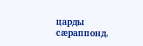царды сæраппонд.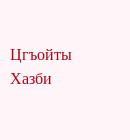Цгъойты Хазби